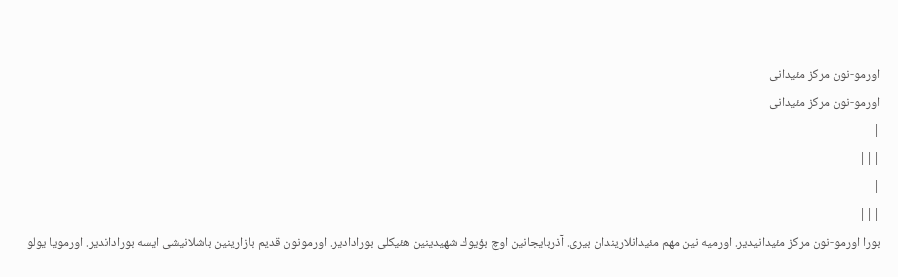اورمو-نون مركز مئیدانی
اورمو-نون مركز مئیدانی
|
|||
|
|||
بورا اورمو-نون مركز مئیدانیدیر. اورمیه نین مهم مئیدانلاریندان بیری. آذربایجانین اوچ بؤیوك شهیدینین هئیكلی بورادادیر. اورمونون قدیم بازارینین باشلانیشی ایسه بوراداندیر. اورمویا یولو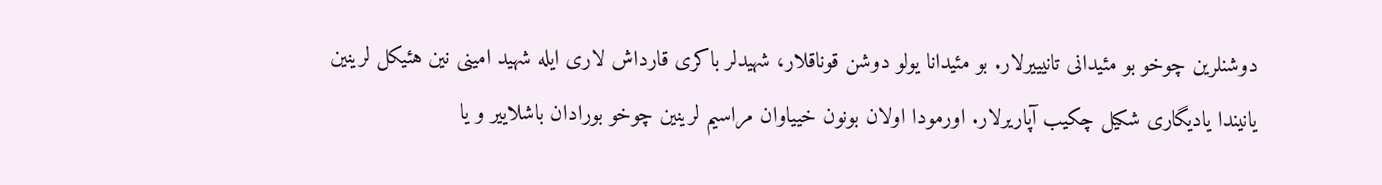دوشنلرین چوخو بو مئیدانی تانیییرلار. بو مئیدانا یولو دوشن قوناقلار، شهیدلر باكری قارداش لاری ایله شهید امینی نین هئیكل لرینین یانیندا یادیگاری شكیل چكیب آپاریرلار. اورمودا اولان بونون خییاوان مراسیم لرینین چوخو بورادان باشلاییر و یا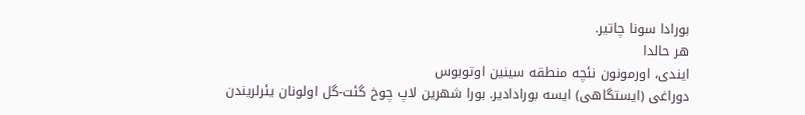بورادا سونا چاتیر.
هر حالدا
ایندی، اورمونون نئچه منطقه سینین اوتوبوس
دوراغی (ایستگاهی) ایسه بورادادیر. بورا شهرین لاپ چوخ گئت-گل اولونان یئرلریندن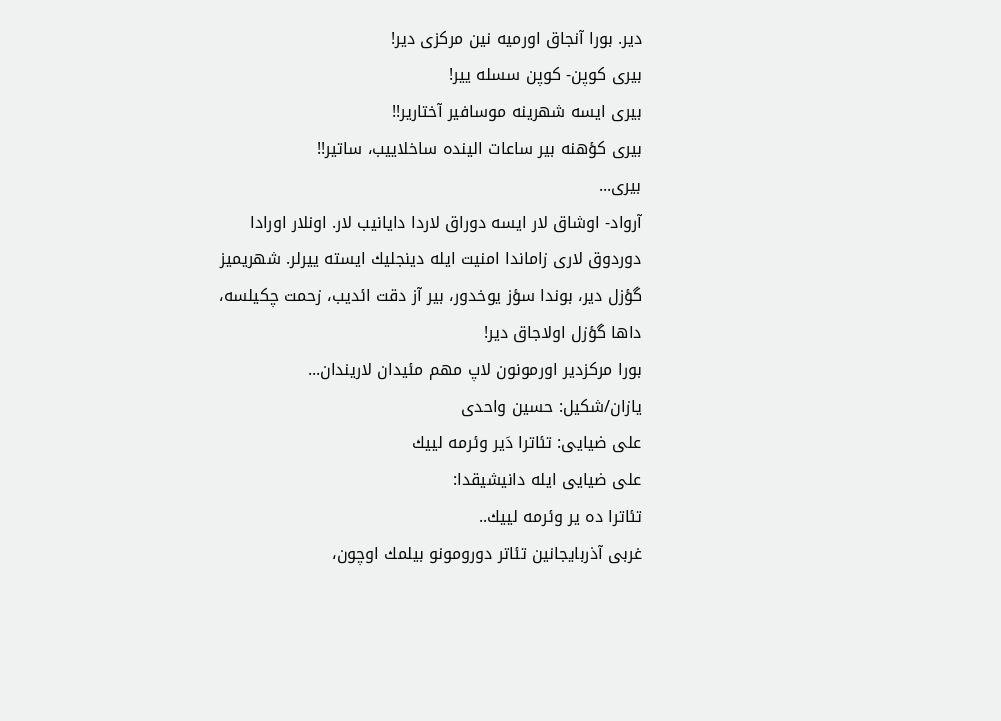دیر. بورا آنجاق اورمیه نین مركزی دیر!
بیری كوپن- كوپن سسله ییر!
بیری ایسه شهرینه موسافیر آختاریر!!
بیری كؤهنه بیر ساعات الینده ساخلاییب، ساتیر!!
بیری...
آرواد- اوشاق لار ایسه دوراق لاردا دایانیب لار. اونلار اورادا دوردوق لاری زاماندا امنیت ایله دینجلیك ایسته ییرلر. شهریمیز گؤزل دیر، بوندا سؤز یوخدور، بیر آز دقت ائدیب، زحمت چكیلسه، داها گؤزل اولاجاق دیر!
بورا مركزدیر اورمونون لاپ مهم مئیدان لاریندان...
یازان/شكیل: حسین واحدی
علی ضیایی: تئاترا دَیر وئرمه لییك
علی ضیایی ایله دانیشیقدا:
تئاترا ده یر وئرمه لییك..
غربی آذربایجانین تئاتر دورومونو بیلمك اوچون،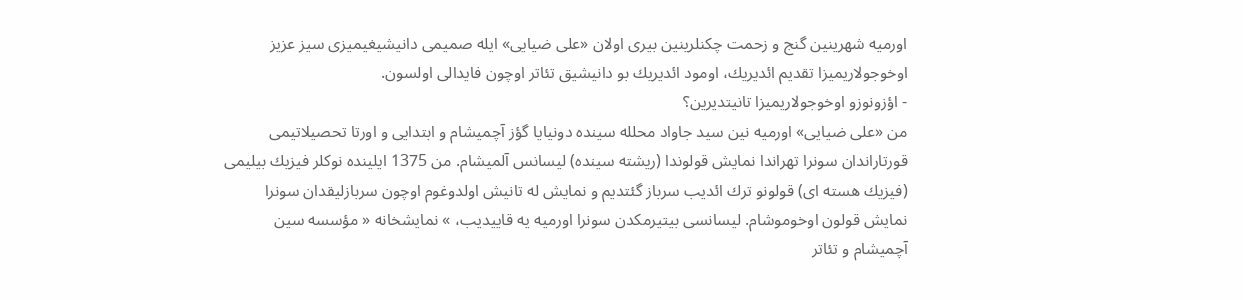اورمیه شهرینین گنج و زحمت چكنلرینین بیری اولان «علی ضیایی» ایله صمیمی دانیشیغیمیزی سیز عزیز اوخوجولاریمیزا تقدیم ائدیریك، اومود ائدیریك بو دانیشیق تئاتر اوچون فایدالی اولسون.
- اؤزونوزو اوخوجولاریمیزا تانیتدیرین؟
من «علی ضیایی» اورمیه نین سید جاواد محلله سینده دونیایا گؤز آچمیشام و ابتدایی و اورتا تحصیلاتیمی قورتاراندان سونرا تهراندا نمایش قولوندا (ریشته سینده) لیسانس آلمیشام. من 1375 ایلینده نوكلر فیزیك بیلیمی (فیزیك هسته ای) قولونو ترك ائدیب سرباز گئتدیم و نمایش له تانیش اولدوغوم اوچون سربازلیقدان سونرا نمایش قولون اوخوموشام. لیسانسی بیتیرمكدن سونرا اورمیه یه قاییدیب، » نمایشخانه « مؤسسه سین آچمیشام و تئاتر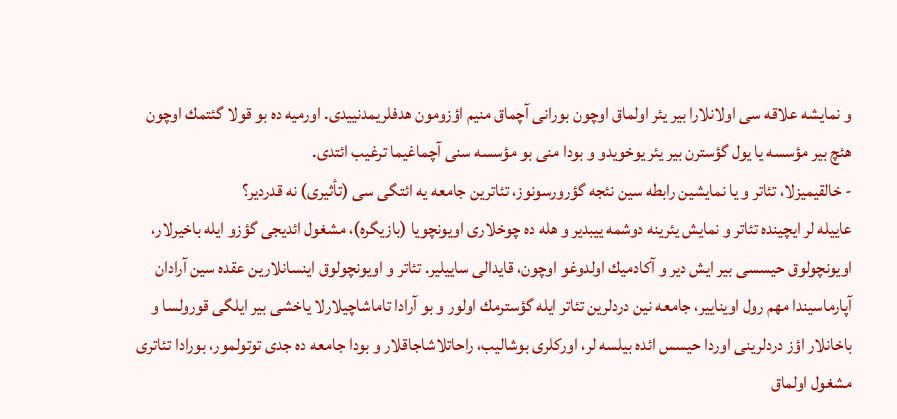و نمایشه علاقه سی اولانلارا بیر یئر اولماق اوچون بورانی آچماق منیم اؤزومون هدفلریمدنییدی. اورمیه ده بو قولا گئتمك اوچون هئچ بیر مؤسسه یا یول گؤسترن بیر یئر یوخویدو و بودا منی بو مؤسسه سنی آچماغیما ترغیب ائتدی.
- خالقیمیزلا، تئاتر و یا نمایشین رابطه سین نئجه گؤرورسونوز، تئاترین جامعه یه ائتگی سی (تأثیری) نه قدردیر؟
عاییله لر ایچینده تئاتر و نمایش یئرینه دوشمه ییبدیر و هله ده چوخلاری اویونچویا (بازیگره)، مشغول ائدیجی گؤزو ایله باخیرلار، اویونچولوق حیسسی بیر ایش دیر و آكادمیك اولدوغو اوچون، قایدالی ساییلیر. تئاتر و اویونچولوق اینسانلارین عقده سین آرادان آپارماسیندا مهم رول اویناییر، جامعه نین دردلرین تئاتر ایله گؤسترمك اولور و بو آرادا تاماشاچیلارلا یاخشی بیر ایلگی قورولسا و باخانلار اؤز دردلرینی اوردا حیسس ائده بیلسه لر، اوركلری بوشالیب، راحاتلاشاجاقلار و بودا جامعه ده جدی توتولمور، بورادا تئاتری مشغول اولماق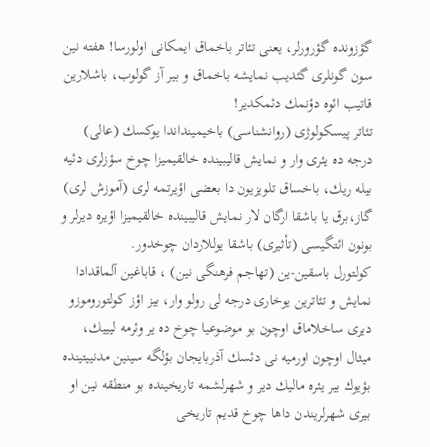گؤزونده گؤرورلر، یعنی تئاتر باخماق ایمكانی اولورسا! هفته نین سون گونلری گئدیب نمایشه باخماق و بیر آز گولوب، باشلارین قاتیب ائوه دؤنمك دئمكدیر!
تئاتر پیسكولوژی (روانشناسی) باخیمینداندا یوكسك (عالی) درجه ده یئری وار و نمایش قالیبینده خالقیمیزا چوخ سؤزلری دئیه بیله ریك، باخساق تلویزیون دا بعضی اؤیرتمه لری (آموزش لری) گاز،برق یا باشقا ارگان لار نمایش قالیبینده خالقیمیزا اؤیره دیرلر و بونون ائتگیسی (تأثیری) باشقا یوللاردان چوخدور.
كولتورل باسقین-ین (تهاجم فرهنگی نین) ، قاباغین آلماقدادا نمایش و تئاترین یوخاری درجه لی رولو وار، بیز اؤز كولتوروموزو دیری ساخلاماق اوچون بو موضوعیا چوخ ده یر وئرمه لیییك، میثال اوچون اورمیه نی دئسك آذربایجان بؤلگه سینین مدنییتینده بؤیوك بیر یئره مالیك دیر و شهرلشمه تاریخینده بو منطقه نین او بیری شهرلریندن داها چوخ قدیم تاریخی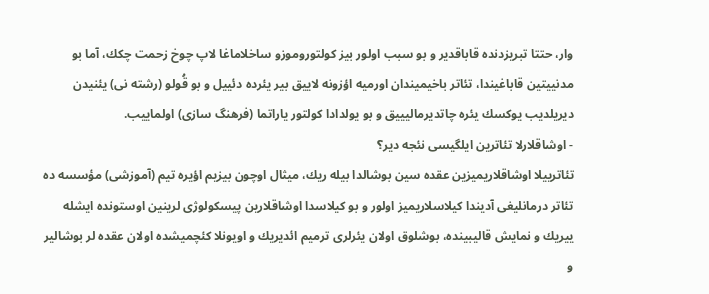وار، حتتا تبریزدنده قاباقدیر و بو سبب اولور بیز كولتوروموزو ساخلاماغا لاپ چوخ زحمت چكك، آما بو مدنییتین قاباغیندا، تئاتر باخیمیندان اورمیه اؤزونه لاییق بیر یئرده دئییل و بو قُولو (رشته نی) یئنیدن دیریلدیب یوكسك یئره چاتدیرمالیییق و بو یولدادا كولتور یاراتما (فرهنگ سازی) اولماییب.
- اوشاقلارلا تئاترین ایلگیسی نئجه دیر؟
تئاترییلا اوشاقلاریمیزین عقده سین بوشالدا بیله ریك، میثال اوچون بیزیم اؤیره تیم (آموزشی) مؤسسه ده تئاتر درمانلیغی آدیندا كیلاسلاریمیز اولور و بو كیلاسدا اوشاقلارین پیسكولوژی لرینین اوستونده ایشله ییریك و نمایش قالیبینده، بوشلوق اولان یئرلری ترمیم ائدیریك و اویونلا كئچمیشده اولان عقده لر بوشالیر و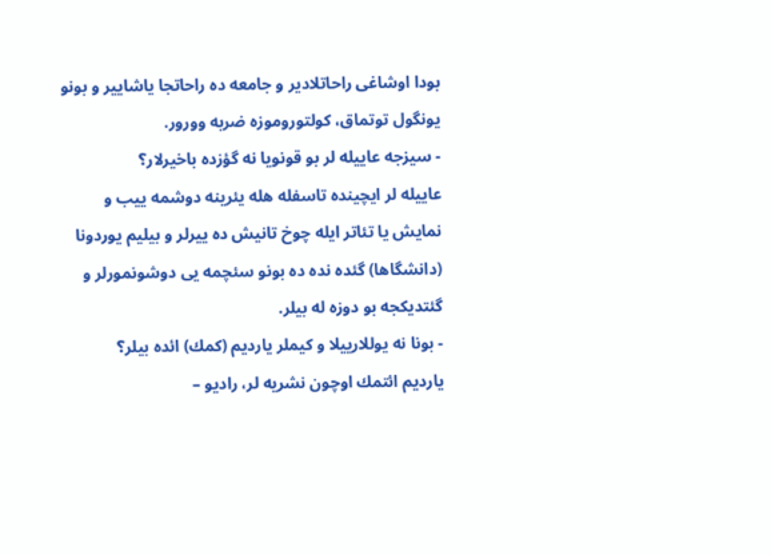بودا اوشاغی راحاتلادیر و جامعه ده راحاتجا یاشاییر و بونو یونگول توتماق، كولتوروموزه ضربه وورور.
- سیزجه عاییله لر بو قونویا نه گؤزده باخیرلار؟
عاییله لر ایچینده تاسفله هله یئرینه دوشمه ییب و نمایش یا تئاتر ایله چوخ تانیش ده ییرلر و بیلیم یوردونا (دانشگاها) گئده نده ده بونو سئچمه یی دوشونمورلر و گئتدیكجه بو دوزه له بیلر.
- بونا نه یوللارییلا و كیملر یاردیم (كمك) ائده بیلر؟
یاردیم ائتمك اوچون نشریه لر، رادیو –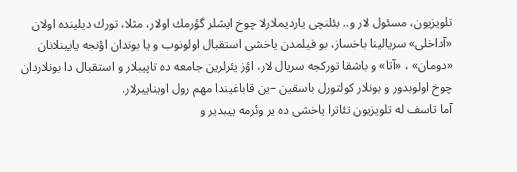تلویزیون، مسئول لار و.. بئلنچی یاردیملارلا چوخ ایشلر گؤرمك اولار، مثلا، تورك دیلینده اولان «آداخلی» سریالینا باخساز، بو فیلمدن یاخشی استقبال اولونوب و یا بوندان اؤنجه یایینلانان «دومان» ، «آتا» و باشقا توركجه سریال لار، اؤز یئرلرین جامعه ده تاپیبلار و استقبال دا بونلاردان چوخ اولوبدور و بونلار كولتورل باسقین –ین قاباغیندا مهم رول اویناییرلار.
آما تاسف له تلویزیون تئاترا یاخشی ده یر وئرمه ییبدیر و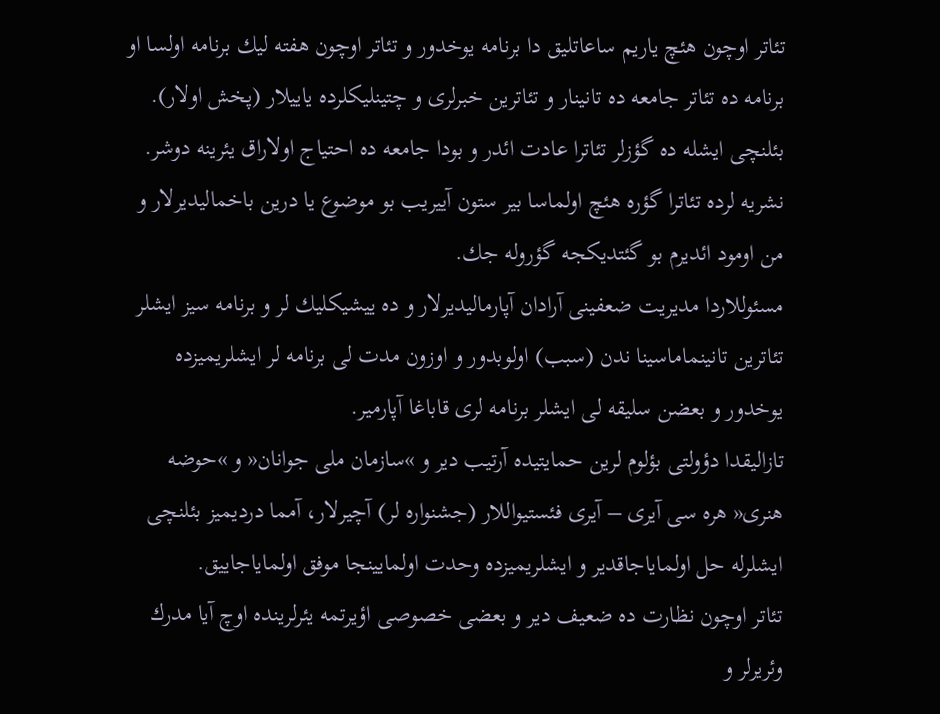تئاتر اوچون هئچ یاریم ساعاتلیق دا برنامه یوخدور و تئاتر اوچون هفته لیك برنامه اولسا او برنامه ده تئاتر جامعه ده تانینار و تئاترین خبرلری و چتینلیكلرده یاییلار (پخش اولار). بئلنچی ایشله ده گؤزلر تئاترا عادت ائدر و بودا جامعه ده احتیاج اولاراق یئرینه دوشر.
نشریه لرده تئاترا گؤره هئچ اولماسا بیر ستون آییریب بو موضوع یا درین باخمالیدیرلار و من اومود ائدیرم بو گئتدیكجه گؤروله جك.
مسئوللاردا مدیریت ضعفینی آرادان آپارمالیدیرلار و ده ییشیكلیك لر و برنامه سیز ایشلر تئاترین تانینماماسینا ندن (سبب) اولوبدور و اوزون مدت لی برنامه لر ایشلریمیزده یوخدور و بعضن سلیقه لی ایشلر برنامه لری قاباغا آپارمیر.
تازالیقدا دؤولتی بؤلوم لرین حمایتیده آرتیب دیر و »سازمان ملی جوانان« و »حوضه هنری« هره سی آیری – آیری فئستیواللار (جشنواره لر) آچیرلار، آمما دردیمیز بئلنچی ایشلرله حل اولمایاجاقدیر و ایشلریمیزده وحدت اولمایینجا موفق اولمایاجاییق.
تئاتر اوچون نظارت ده ضعیف دیر و بعضی خصوصی اؤیرتمه یئرلرینده اوچ آیا مدرك وئریرلر و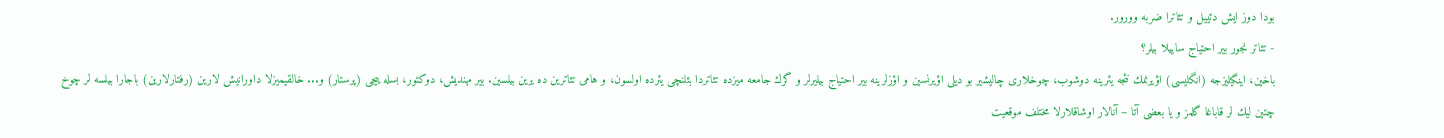بودا دوز ایش دئییل و تئاترا ضربه وورور.
- تئاتر نجور بیر احتیاج ساییلا بیلر؟
باخین، اینگیلیزجه (انگلیسی) اؤیرنمك نئجه یئرینه دوشوب، چوخلاری چالیشیر بو دیلی اؤیرنسین و اؤزلرینه بیر احتیاج بیلیرلر و گرك جامعه میزده تئاتردا بئلنچی یئرده اولسون، و هامی تئاترین ده یرین بیلسین. بیر مهندیش، دوكتور، بسله ییجی (پرستار) و... خالقیمیزلا داورانیش لارین (رفتارلارین) باجارا بیلسه لر چوخ چتین لیك لر قاباغا گلمز و یا بعضی آتا – آنالار اوشاقلارلا مختلف موقعیت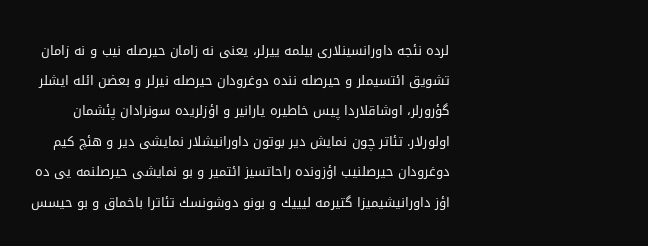لرده نئجه داورانسینلاری بیلمه ییرلر، یعنی نه زامان حیرصله نیب و نه زامان تشویق ائتسیملر و حیرصله ننده دوغرودان حیرصله نیرلر و بعضن ائله ایشلر گؤرورلر، اوشاقلاردا پیس خاطیره یارانیر و اؤزلریده سونرادان پئشمان اولورلار. تئاتر چون نمایش دیر بوتون داورانیشلار نمایشی دیر و هئچ كیم دوغرودان حیرصلنیب اؤزونده راحاتسیز ائتمیر و بو نمایشی حیرصلنمه یی ده اؤز داورانیشیمیزا گتیرمه لیییك و بونو دوشونسك تئاترا باخماق و بو حیسس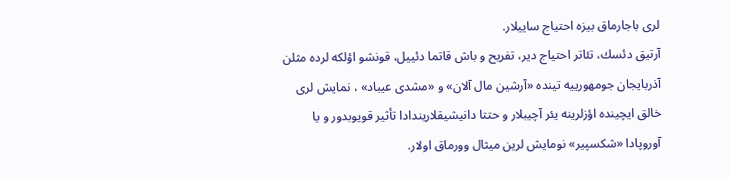لری باجارماق بیزه احتیاج ساییلار.
آرتیق دئسك، تئاتر احتیاج دیر، تفریح و باش قاتما دئییل، قونشو اؤلكه لرده مثلن آذربایجان جومهورییه تینده «آرشین مال آلان» و «مشدی عیباد» ، نمایش لری خالق ایچینده اؤزلرینه یئر آچیبلار و حتتا دانیشیقلاریندادا تأثیر قویوبدور و یا آوروپادا «شكسپیر» نومایش لرین میثال وورماق اولار.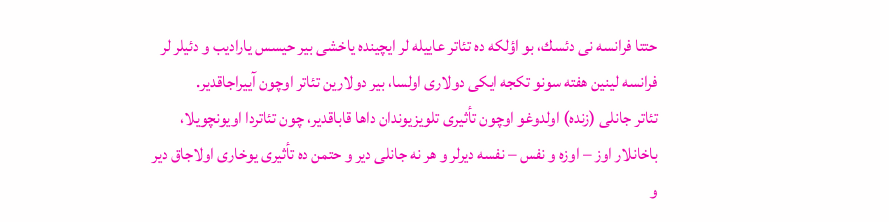حتتا فرانسه نی دئسك، بو اؤلكه ده تئاتر عاییله لر ایچینده یاخشی بیر حیسس یارادیب و دئیلر لر فرانسه لینین هفته سونو تكجه ایكی دولاری اولسا، بیر دولارین تئاتر اوچون آییراجاقدیر.
تئاتر جانلی (زنده) اولدوغو اوچون تأثیری تلویزیوندان داها قاباقدیر، چون تئاتردا اویونچویلا، باخانلار اوز – اوزه و نفس – نفسه دیرلر و هر نه جانلی دیر و حتمن ده تأثیری یوخاری اولاجاق دیر و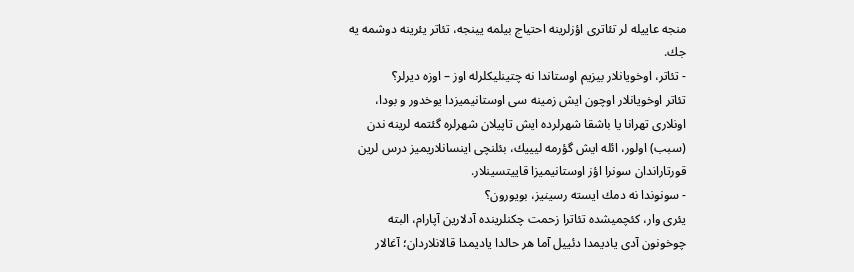منجه عاییله لر تئاتری اؤزلرینه احتیاج بیلمه یینجه، تئاتر یئرینه دوشمه یه جك.
- تئاتر، اوخویانلار بیزیم اوستاندا نه چتینلیكلرله اوز – اوزه دیرلر؟
تئاتر اوخویانلار اوچون ایش زمینه سی اوستانیمیزدا یوخدور و بودا، اونلاری تهرانا یا باشقا شهرلرده ایش تاپیلان شهرلره گئتمه لرینه ندن (سبب) اولور، ائله ایش گؤرمه لیییك، بئلنچی اینسانلاریمیز درس لرین قورتاراندان سونرا اؤز اوستانیمیزا قاییتسینلار.
- سونوندا نه دمك ایسته رسینیز، بویورون؟
یئری وار، كئچمیشده تئاترا زحمت چكنلرینده آدلارین آپارام، البته چوخونون آدی یادیمدا دئییل آما هر حالدا یادیمدا قالانلاردان؛ آغالار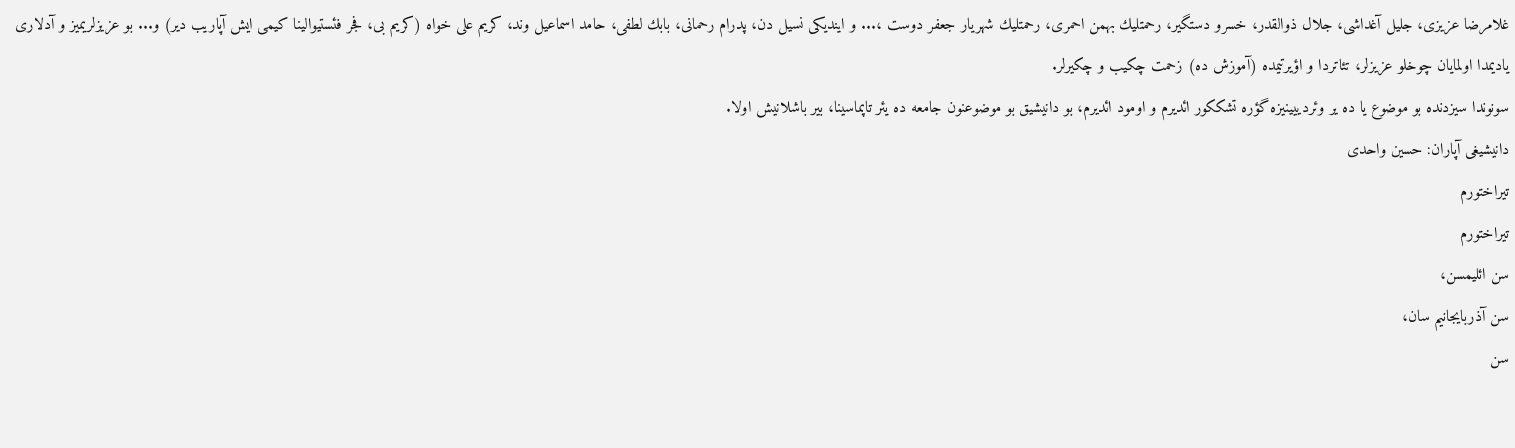غلامرضا عزیزی، جلیل آغداشی، جلال ذوالقدر، خسرو دستگیر، رحمتلیك بهمن احمری، رحمتلیك شهریار جعفر دوست ،... و ایندیكی نسیل دن، پدرام رحمانی، بابك لطفی، حامد اسماعیل وند، كریم علی خواه (كریم بی، فجر فئستیوالینا كیمی ایش آپاریب دیر) و... بو عزیزلریمیز و آدلاری یادیمدا اولمایان چوخلو عزیزلر، تئاتردا و اؤیرتیمده (آموزش ده) زحمت چكیب و چكیرلر.
سونوندا سیزدنده بو موضوع یا ده یر وئردییینیزه گؤره تشككور ائدیرم و اومود ائدیرم، بو دانیشیق بو موضوعنون جامعه ده یئر تاپماسینا، بیر باشلانیش اولا.
دانیشیغی آپاران: حسین واحدی
تیراختورم
تیراختورم
سن ائلیمسن،
سن آذربایجانیم سان،
سن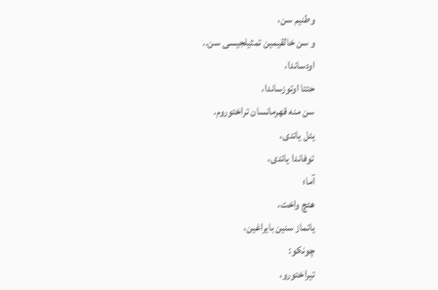وطنیم سن،
و سن خالقیمین تمثیلجیسی سن..
اودساندا،
حتتا اوتوزساندا،
سن منه قهرمانسان تراختوروم.
یئل یاتدی،
توفاندا یاتدی،
آما؛
هئچ واخت،
یاتماز سنین بایراغین،
چونكو:
تیراختورو،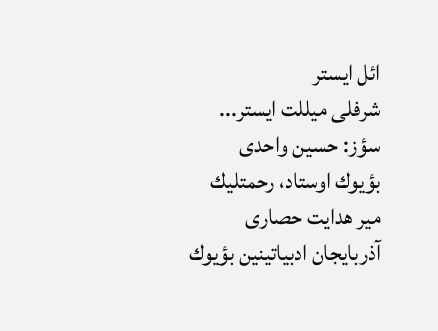ائل ایستر
شرفلی میللت ایستر...
سؤز: حسین واحدی
بؤیوك اوستاد، رحمتلیك میر هدایت حصاری
آذربایجان ادبیاتینین بؤیوك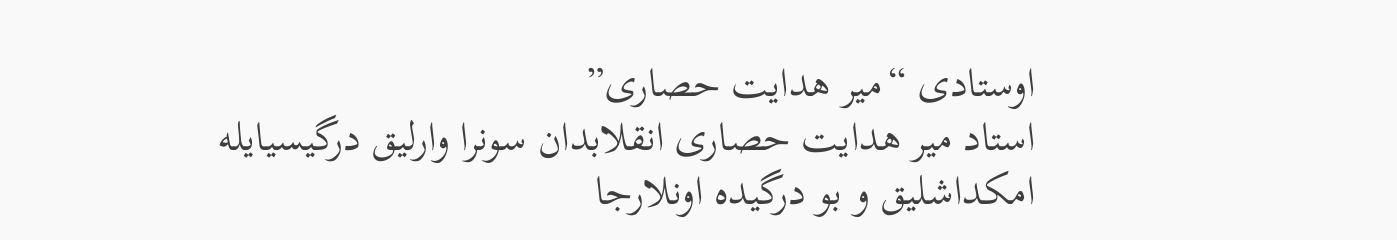اوستادی “میر هدایت حصاری”
استاد میر هدایت حصاری انقلابدان سونرا وارلیق درگیسیایله امکداشلیق و بو درگیده اونلارجا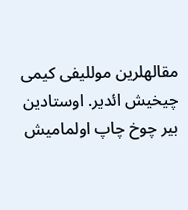مقالهلرین موللیفی کیمی چیخیش ائدیر. اوستادین بیر چوخ چاپ اولمامیش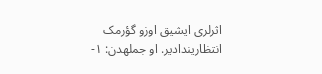اثرلری ایشیق اوزو گؤرمک انتظاریندادیر. او جملهدن: ۱-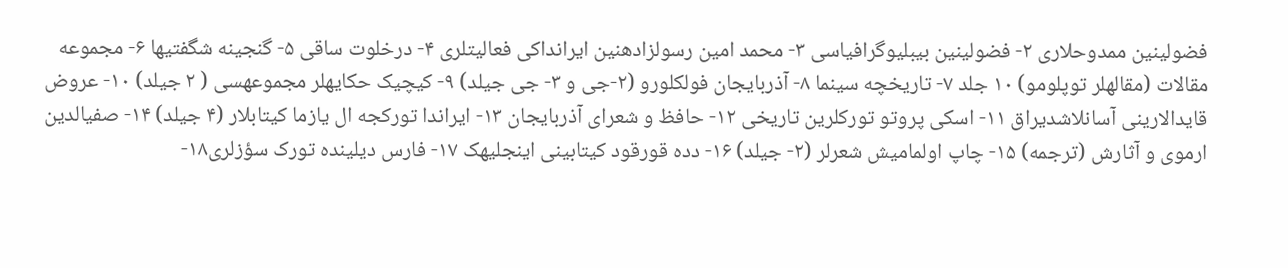فضولینین ممدوحلاری ۲- فضولینین بیبلیوگرافیاسی ۳- محمد امین رسولزادهنین ایرانداکی فعالیتلری ۴- درخلوت ساقی ۵- گنجینه شگفتیها ۶- مجموعه مقالات (مقالهلر توپلومو) ۱۰ جلد ۷- تاریخچه سینما ۸- آذربایجان فولکلورو (۲-جی و ۳- جی جیلد) ۹- کیچیک حکایهلر مجموعهسی ( ۲ جیلد) ۱۰- عروض قایدالارینی آسانلاشدیراق ۱۱- اسکی پروتو تورکلرین تاریخی ۱۲- حافظ و شعرای آذربایجان ۱۳- ایراندا تورکجه ال یازما کیتابلار (۴ جیلد) ۱۴- صفیالدین ارموی و آثارش (ترجمه) ۱۵- چاپ اولمامیش شعرلر (۲- جیلد) ۱۶- دده قورقود کیتابینی اینجلیهک ۱۷- فارس دیلینده تورک سؤزلری۱۸-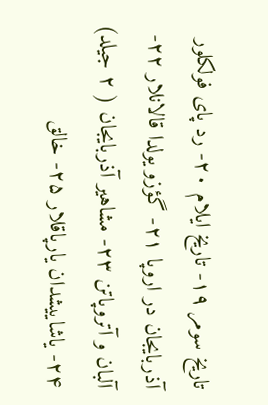تاریخ سومر ۱۹- تاریخ ایلام ۲۰- رد پای فولکلور آذربایجان در اروپا ۲۱- گؤزو یولدا قالانلار ۲۲- آلبان و آتروپاتن ۲۳- مشاهیر آذربایجان ( ۲ جیلد) ۲۴- یاشاییشدان یارپاقلار ۲۵- خالق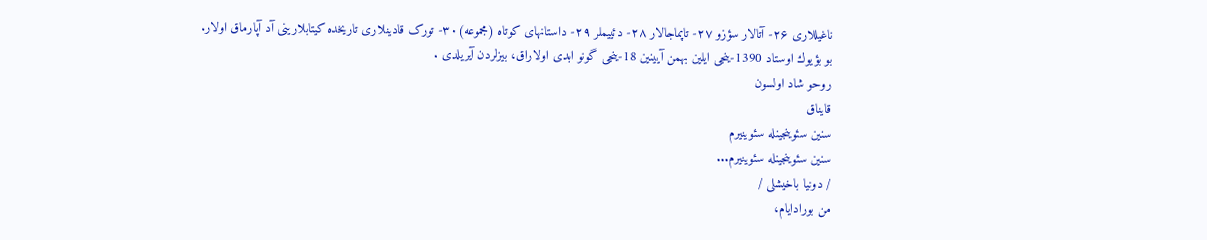ناغیللاری ۲۶- آتالار سؤزو ۲۷- تاپماجالار ۲۸- دئییملر ۲۹- داستانهای کوتاه (مجموعه)۳۰- تورک قادینلاری تاریخده کیتابلارینی آد آپارماق اولار.
بو بؤیوك اوستاد 1390-ینجی ایلین بهمن آیینین 18-ینجی گونو ابدی اولاراق، بیزلردن آیریلدی .
روحو شاد اولسون
قایناق
سنین سئوینجینله سئوینیرم
سنین سئوینجینله سئوینیرم...
/ دونیا باخیشلی /
من بورادایام،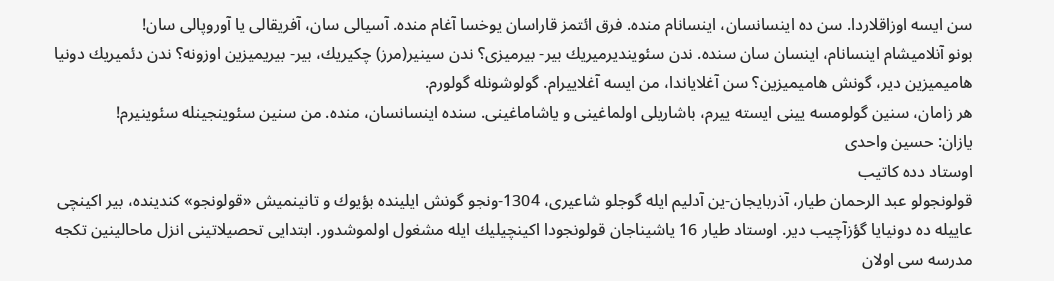سن ایسه اوزاقلاردا. سن ده اینسانسان، اینسانام منده. فرق ائتمز قاراسان یوخسا آغام منده. آسیالی سان، آفریقالی یا آوروپالی سان!
بونو آنلامیشام اینسانام، اینسان سان سنده. ندن سئویندیرمیریك بیر- بیرمیزی؟ ندن سینیر(مرز) چكیریك، بیر- بیریمیزین اوزونه؟ ندن دئمیریك دونیا هامیمیزین دیر، گونش هامیمیزین؟ سن آغلایاندا، من ایسه آغلاییرام. گولوشونله گولورم.
هر زامان، سنین گولومسه یینی ایسته ییرم، باشاریلی اولماغینی و یاشاماغینی. سنده اینسانسان، منده. من سنین سئوینجینله سئوینیرم!
یازان: حسین واحدی
اوستاد دده كاتیب
قولونجولو عبد الرحمان طیار، آذربایجان-ین آدلیم ایله گوجلو شاعیری، 1304-ونجو گونش ایلینده بؤیوك و تانینمیش «قولونجو» كندینده، بیر اكینچی عاییله ده دونیایا گؤزآچیب دیر. اوستاد طیار 16 یاشیناجان قولونجودا اكینچیلیك ایله مشغول اولموشدور. ابتدایی تحصیلاتینی انزل ماحالینین تكجه مدرسه سی اولان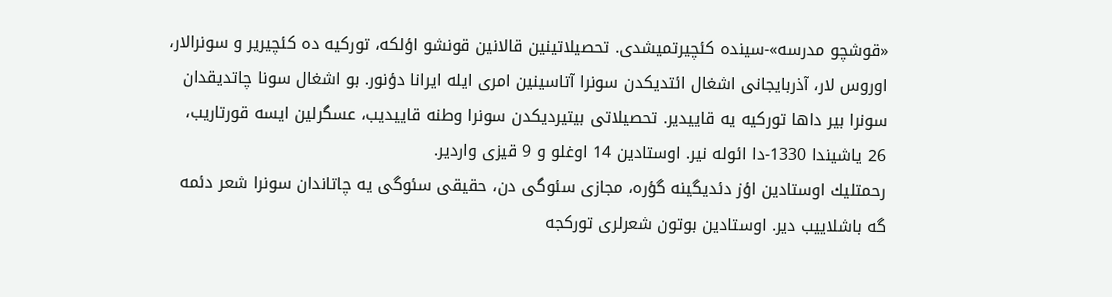«قوشچو مدرسه»-سینده كئچیرتمیشدی. تحصیلاتینین قالانین قونشو اؤلكه، توركیه ده كئچیریر و سونرالار، اوروس لار، آذربایجانی اشغال ائتدیكدن سونرا آتاسینین امری ایله ایرانا دؤنور. بو اشغال سونا چاتدیقدان سونرا بیر داها توركیه یه قاییدیر. تحصیلاتی بیتیردیكدن سونرا وطنه قاییدیب، عسگرلین ایسه قورتاریب، 26 یاشیندا 1330-دا ائوله نیر. اوستادین 14 اوغلو و 9 قیزی واردیر.
رحمتلیك اوستادین اؤز دئدیگینه گؤره، مجازی سئوگی دن، حقیقی سئوگی یه چاتاندان سونرا شعر دئمه گه باشلاییب دیر. اوستادین بوتون شعرلری توركجه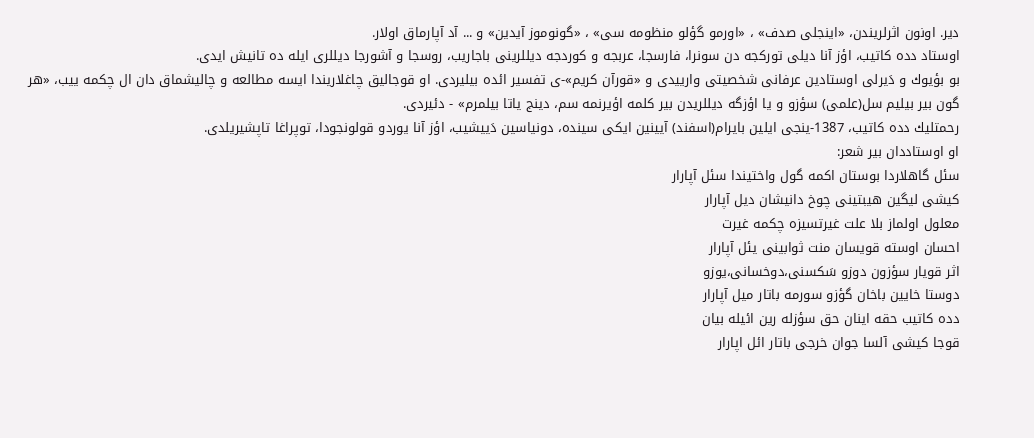دیر. اونون اثرلریندن، «اینجلی صدف» ، «اورمو گؤلو منظومه سی» ، «گونوموز آیدین» و ... آد آپارماق اولار.
اوستاد دده كاتیب، اؤز آنا دیلی توركجه دن سونرا، فارسجا، عربجه و كوردجه دیللرینی باجاریب، روسجا و آشورجا دیللری ایله ده تانیش ایدی.
بو بؤیوك و دَیرلی اوستادین عرفانی شخصیتی وارییدی و «قورآن كریم»-ی تفسیر ائده بیلیردی. او قوجالیق چاغلاریندا ایسه مطالعه و چالیشماق دان ال چكمه ییب، «هر گون بیر بیلیم سل(علمی) سؤزو و یا اؤزگه دیللریدن بیر كلمه اؤیرنمه سم، دینج یاتا بیلمرم» - دئیردی.
رحمتلیك دده كاتیب، 1387-ینجی ایلین بایرام(اسفند) آیینین ایكی سینده، دونیاسین دَییشیب، اؤز آنا یوردو قولونجودا، توپراغا تاپشیریلدی.
او اوستاددان بیر شعر:
سئل گاهلاردا بوستان اکمه گول واختیندا سئل آپارار
کیشی لیگین هیبتینی چوخ دانیشان دیل آپارار
معلول اولماز بلا علت غیرتسیزه چکمه غیرت
احسان اوسته قویسان منت ثوابینی یئل آپارار
اثر قویار سؤزون دوزو سَكسنی،دوخسانی،یوزو
دوستا خایین باخان گؤزو سورمه باتار میل آپارار
دده کاتیب حقه اینان حق سؤزله رین ائیله بیان
قوجا کیشی آلسا جوان خرجی باتار ائل اپارار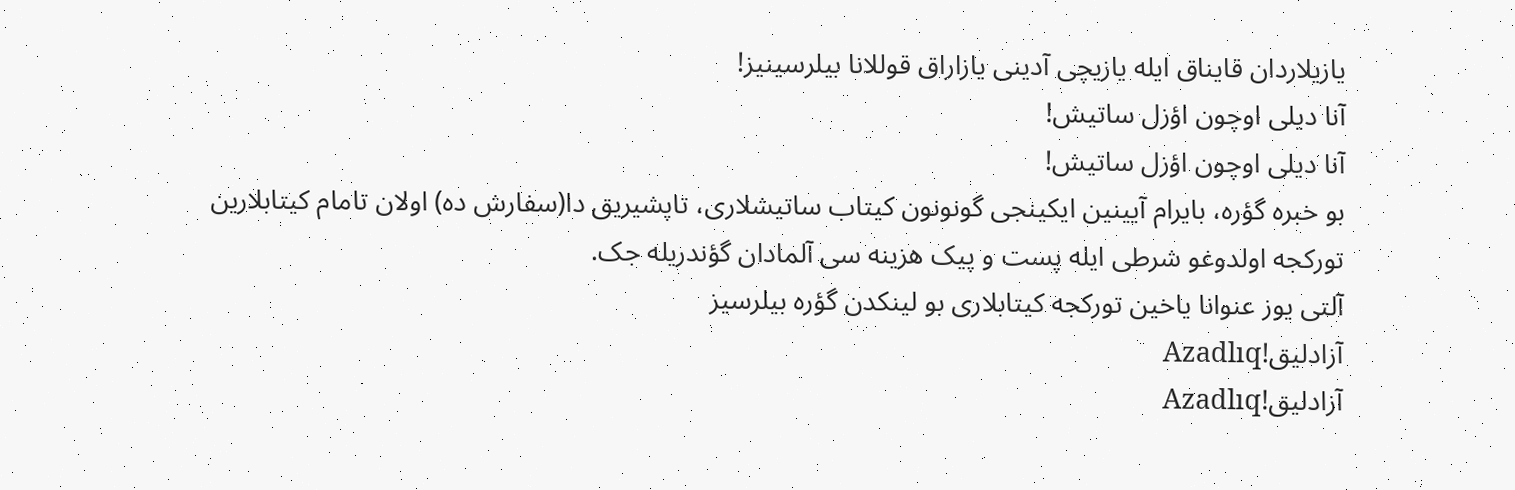یازیلاردان قایناق ایله یازیچی آدینی یازاراق قوللانا بیلرسینیز!
آنا دیلی اوچون اؤزل ساتیش!
آنا دیلی اوچون اؤزل ساتیش!
بو خبره گؤره، بایرام آیینین ایکینجی گونونون کیتاب ساتیشلاری، تاپشیریق دا(سفارش ده) اولان تامام کیتابلارین تورکجه اولدوغو شرطی ایله پست و پیک هزینه سی آلمادان گؤندریله جک.
آلتی یوز عنوانا یاخین تورکجه کیتابلاری بو لینکدن گؤره بیلرسیز
آزادلیق!Azadlıq
آزادلیق!Azadlıq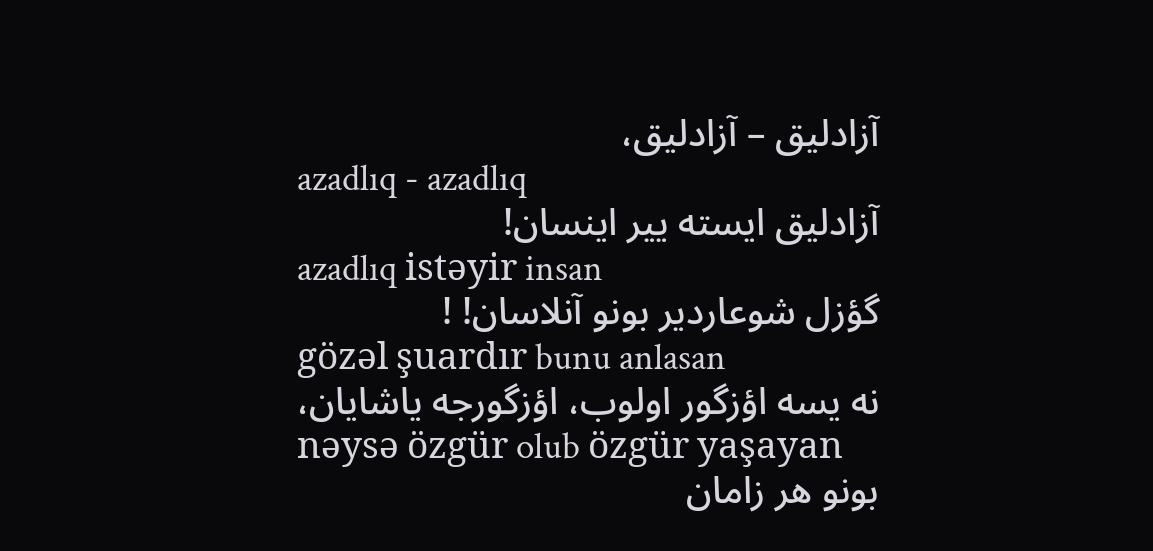آزادلیق – آزادلیق،
azadlıq - azadlıq
آزادلیق ایسته ییر اینسان!
azadlıq istəyir insan
گؤزل شوعاردیر بونو آنلاسان! !
gözəl şuardır bunu anlasan
نه یسه اؤزگور اولوب، اؤزگورجه یاشایان،
nəysə özgür olub özgür yaşayan
بونو هر زامان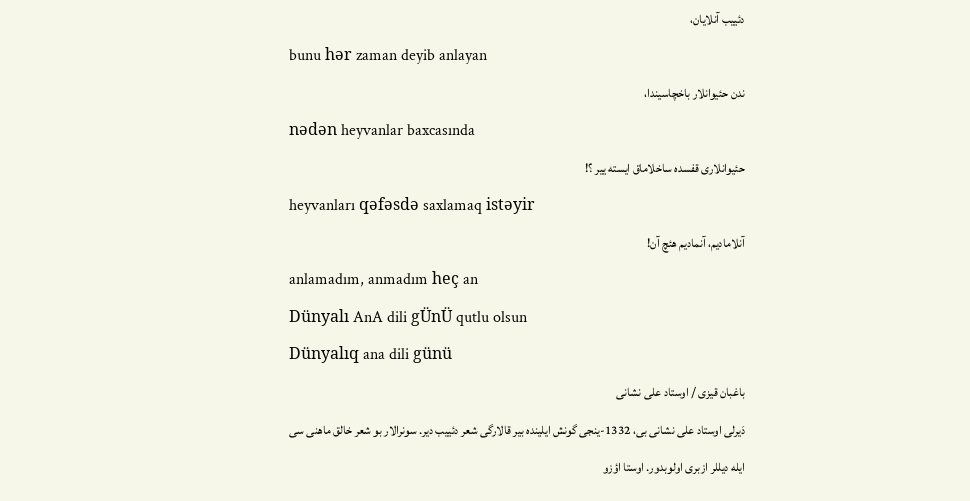دئییب آنلایان،
bunu hər zaman deyib anlayan
ندن حئیوانلار باخچاسیندا،
nədən heyvanlar baxcasında
حئیوانلاری قفسده ساخلاماق ایسته ییر ؟!
heyvanları qəfəsdə saxlamaq istəyir
آنلامادیم، آنمادیم هئچ آن!
anlamadım, anmadım heç an
Dünyalı AnA dili gÜnÜ qutlu olsun
Dünyalıq ana dili günü
باغبان قیزی / اوستاد علی نشانی
دَیرلی اوستاد علی نشانی بی، 1332-ینجی گونش ایلینده بیر قالارگی شعر دئییب دیر. سونرالار بو شعر خالق ماهنی سی ایله دیللر ازبری اولوبدور. اوستا اؤزو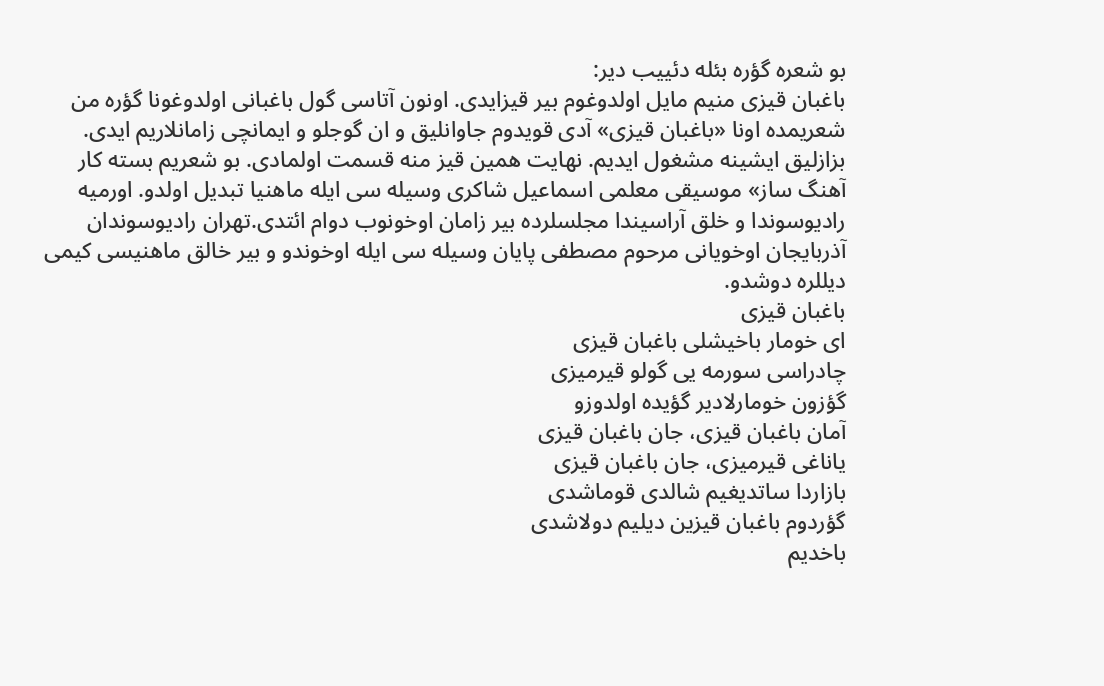بو شعره گؤره بئله دئییب دیر:
باغبان قیزی منیم مایل اولدوغوم بیر قیزایدی. اونون آتاسی گول باغبانی اولدوغونا گؤره من شعریمده اونا «باغبان قیزی» آدی قویدوم جاوانلیق و ان گوجلو و ایمانچی زامانلاریم ایدی. بزازلیق ایشینه مشغول ایدیم. نهایت همین قیز منه قسمت اولمادی. بو شعریم بسته كار آهنگ ساز» موسیقی معلمی اسماعیل شاكری وسیله سی ایله ماهنیا تبدیل اولدو. اورمیه رادیوسوندا و خلق آراسیندا مجلسلرده بیر زامان اوخونوب دوام ائتدی.تهران رادیوسوندان آذربایجان اوخویانی مرحوم مصطفی پایان وسیله سی ایله اوخوندو و بیر خالق ماهنیسی كیمی دیللره دوشدو.
باغبان قیزی
ای خومار باخیشلی باغبان قیزی
چادراسی سورمه یی گولو قیرمیزی
گؤزون خومارلادیر گؤیده اولدوزو
آمان باغبان قیزی، جان باغبان قیزی
یاناغی قیرمیزی، جان باغبان قیزی
بازاردا ساتدیغیم شالدی قوماشدی
گؤردوم باغبان قیزین دیلیم دولاشدی
باخدیم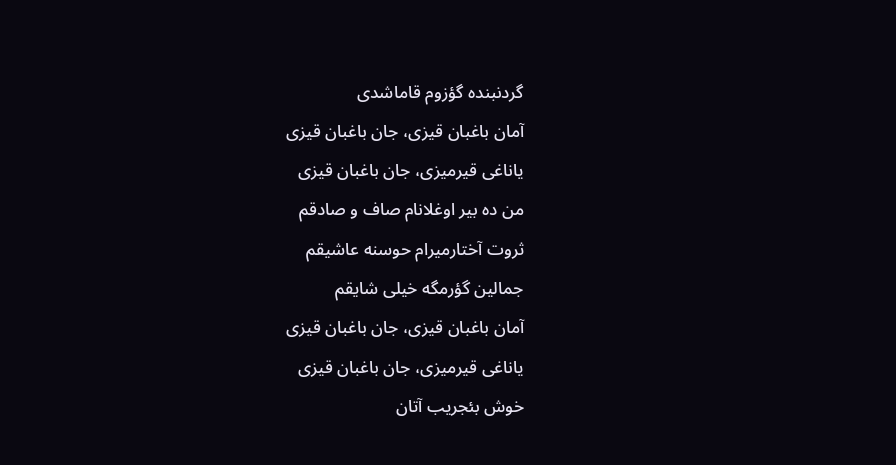گردنبنده گؤزوم قاماشدی
آمان باغبان قیزی، جان باغبان قیزی
یاناغی قیرمیزی، جان باغبان قیزی
من ده بیر اوغلانام صاف و صادقم
ثروت آختارمیرام حوسنه عاشیقم
جمالین گؤرمگه خیلی شایقم
آمان باغبان قیزی، جان باغبان قیزی
یاناغی قیرمیزی، جان باغبان قیزی
خوش بئجریب آتان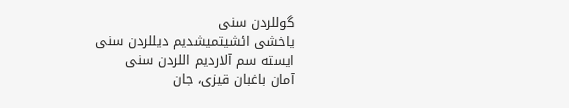گوللردن سنی
یاخشی ائشیتمیشدیم دیللردن سنی
ایسته سم آلاردیم اللردن سنی
آمان باغبان قیزی، جان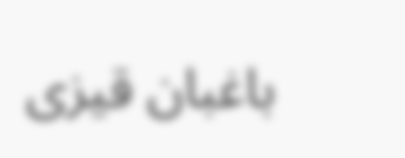باغبان قیزی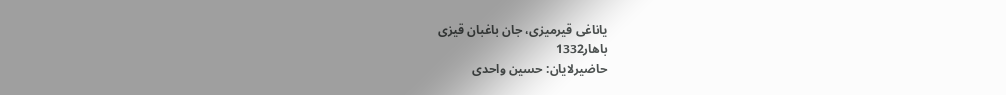یاناغی قیرمیزی، جان باغبان قیزی
باهار1332
حاضیرلایان: حسین واحدی